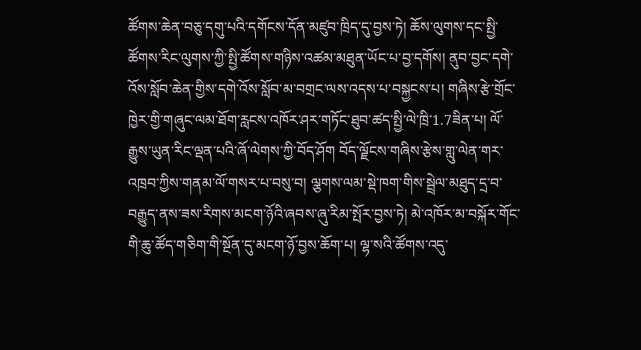ཚོགས་ཆེན་བཅུ་དགུ་པའི་དགོངས་དོན་མཛུབ་ཁྲིད་དུ་བྱས་ཏེ། ཆོས་ལུགས་དང་སྤྱི་ཚོགས་རིང་ལུགས་ཀྱི་སྤྱི་ཚོགས་གཉིས་འཚམ་མཐུན་ཡོང་པ་བྱ་དགོས། ནུབ་བྱང་དགེ་འོས་སློབ་ཆེན་གྱིས་དགེ་འོས་སློབ་མ་བགྲང་ལས་འདས་པ་བསྐྱངས་པ། གཞིས་རྩེ་གྲོང་ཁྱེར་གྱི་གཞུང་ལམ་ཐོག་རླངས་འཁོར་ཤར་གཏོང་ཐུབ་ཚད་སྤྱི་ལེ་ཁྲི་1.7ཟིན་པ། ལོ་རྒྱུས་ཡུན་རིང་ལྡན་པའི་ཞོ་ལེགས་ཀྱི་བོད་ཤོག བོད་ལྗོངས་གཞིས་རྩེས་གླུ་ལེན་གར་འཁྲབ་ཀྱིས་གནམ་ལོ་གསར་པ་བསུ་བ། ལྕགས་ལམ་སྡེ་ཁག་གིས་སྦྲེལ་མཐུད་དྲ་བ་བརྒྱུད་ནས་ཟས་རིགས་མངག་ཉོའི་ཞབས་ཞུ་རིམ་སྤོར་བྱས་ཏེ། མེ་འཁོར་མ་བསྐོར་གོང་གི་ཆུ་ཚོད་གཅིག་གི་སྔོན་དུ་མངག་ཉོ་བྱས་ཆོག་པ། ལྷ་སའི་ཚོགས་འདུ་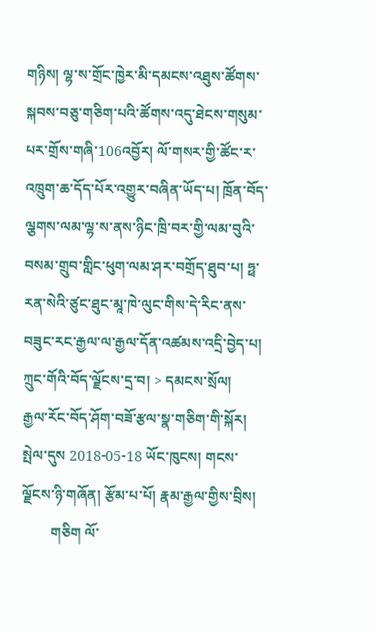གཉིས། ལྷ་ས་གྲོང་ཁྱེར་མི་དམངས་འཐུས་ཚོགས་སྐབས་བཅུ་གཅིག་པའི་ཚོགས་འདུ་ཐེངས་གསུམ་པར་གྲོས་གཞི་106འབྱོར། ལོ་གསར་གྱི་ཚོང་ར་འཁྲུག་ཆ་དོད་པོར་འགྱུར་བཞིན་ཡོད་པ། ཁྲོན་བོད་ལྕགས་ལམ་ལྷ་ས་ནས་ཉིང་ཁྲི་བར་གྱི་ལམ་བུའི་བསམ་གྲུབ་གླིང་ཕུག་ལམ་ཤར་བགྲོད་ཐུབ་པ། ཧྥ་རན་སེའི་ཙུང་ཐུང་མཱ་ཁེ་ལུང་གིས་དེ་རིང་ནས་བཟུང་རང་རྒྱལ་ལ་རྒྱལ་དོན་འཚམས་འདྲི་བྱེད་པ།
ཀྲུང་གོའི་བོད་ལྗོངས་དྲ་བ། > དམངས་སྲོལ།
རྒྱལ་རོང་བོད་ཤོག་བཟོ་རྩལ་སྣ་གཅིག་གི་སྐོར།
སྤེལ་དུས 2018-05-18 ཡོང་ཁུངས། གངས་ལྗོངས་ཉི་གཞོན། རྩོམ་པ་པོ། རྣམ་རྒྱལ་གྱིས་བྲིས།
        གཅིག ལོ་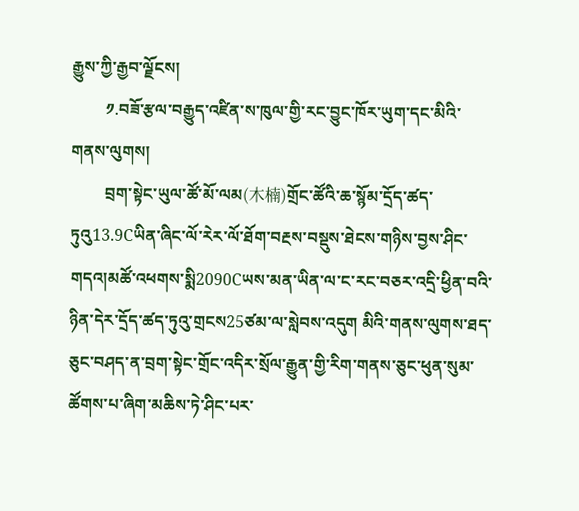རྒྱུས་ཀྱི་རྒྱབ་ལྗོངས།
        ༡.བཟོ་རྩལ་བརྒྱུད་འཛིན་ས་ཁུལ་གྱི་རང་བྱུང་ཁོར་ཡུག་དང་མིའི་གནས་ལུགས།
        བྲག་སྟེང་ཡུལ་ཚོ་མོ་ལམ(木楠)གྲོང་ཚོའི་ཆ་སྙོམ་དྲོད་ཚད་ཏུའུ13.9Cཡིན་ཞིང་ལོ་རེར་ལོ་ཐོག་བརྔས་བསྡུས་ཐེངས་གཉིས་བྱས་ཤིང་གདའ།མཚོ་འཕགས་སྨི2090Cཡས་མན་ཡིན་ལ་ང་རང་བཅར་འདྲི་ཕྱིན་བའི་ཉིན་དེར་དྲོད་ཚད་ཏུའུ་གྲངས25ཙམ་ལ་སླེབས་འདུག མིའི་གནས་ལུགས་ཐད་ཅུང་བཤད་ན་བྲག་སྟེང་གྲོང་འདིར་སྲོལ་རྒྱུན་གྱི་རིག་གནས་ཅུང་ཕུན་སུམ་ཚོགས་པ་ཞིག་མཆིས་ཏེ་ཤིང་པར་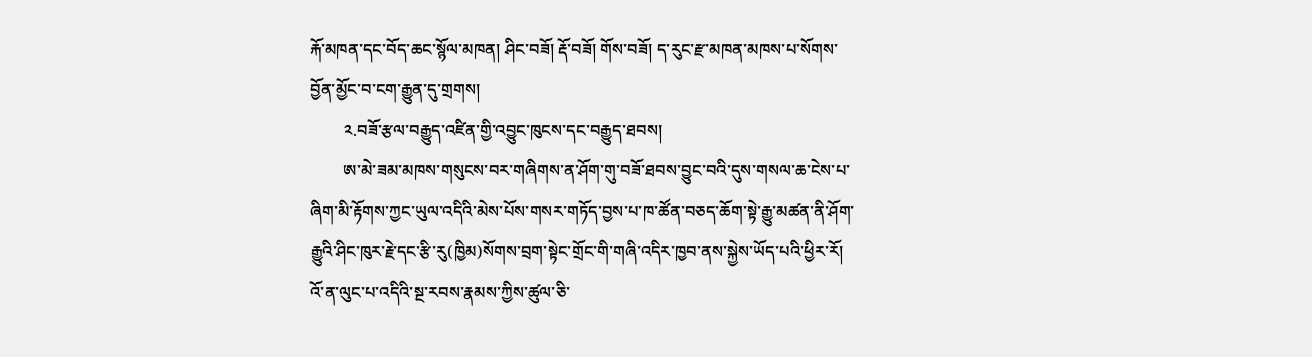རྐོ་མཁན་དང་བོད་ཆང་སྙོལ་མཁན། ཤིང་བཟོ། རྡོ་བཟོ། གོས་བཟོ། ད་རུང་རྫ་མཁན་མཁས་པ་སོགས་བྱོན་མྱོང་བ་ངག་རྒྱུན་དུ་གྲགས།
        ༢.བཟོ་རྩལ་བརྒྱུད་འཛིན་གྱི་འབྱུང་ཁུངས་དང་བརྒྱུད་ཐབས།
        ཨ་མེ་ཟམ་མཁས་གསུངས་བར་གཞིགས་ན་ཤོག་གུ་བཟོ་ཐབས་བྱུང་བའི་དུས་གསལ་ཆ་ངེས་པ་ཞིག་མི་རྟོགས་ཀྱང་ཡུལ་འདིའི་མེས་པོས་གསར་གཏོད་བྱས་པ་ཁ་ཚོན་བཅད་ཆོག་སྟེ་རྒྱུ་མཚན་ནི་ཤོག་རྒྱུའི་ཤིང་ཁུར་རྗེ་དང་རྩི་རུ(ཁྱིམ)སོགས་བྲག་སྟེང་གྲོང་གི་གཞི་འདིར་ཁྱབ་ནས་སྐྱེས་ཡོད་པའི་ཕྱིར་རོ། འོ་ན་ལུང་པ་འདིའི་སྔ་རབས་རྣམས་ཀྱིས་ཚུལ་ཅི་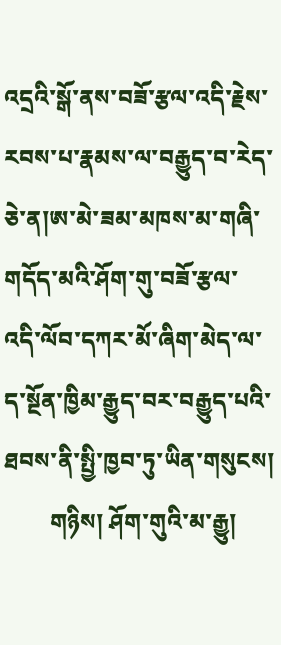འདྲའི་སྒོ་ནས་བཟོ་རྩལ་འདི་རྗེས་རབས་པ་རྣམས་ལ་བརྒྱུད་བ་རེད་ཅེ་ན།ཨ་མེ་ཟམ་མཁས་མ་གཞི་གདོད་མའི་ཤོག་གུ་བཟོ་རྩལ་འདི་ལོབ་དཀར་མོ་ཞིག་མེད་ལ་ད་སྔོན་ཁྱིམ་རྒྱུད་བར་བརྒྱུད་པའི་ཐབས་ནི་སྤྱི་ཁྱབ་ཏུ་ཡིན་གསུངས།
        གཉིས། ཤོག་གུའི་མ་རྒྱུ།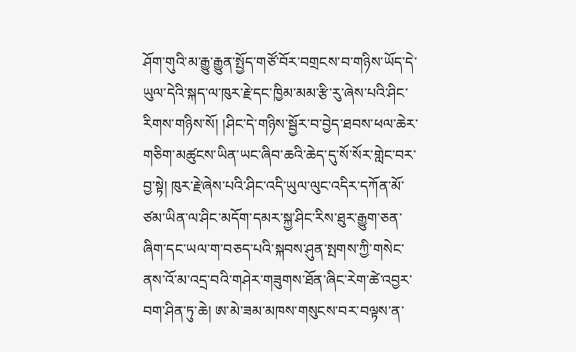ཤོག་གུའི་མ་རྒྱུ་རྒྱུན་སྤྱོད་གཙོ་བོར་བགྲངས་བ་གཉིས་ཡོད་དེ་ཡུལ་དེའི་སྐད་ལ་ཁུར་རྗེ་དང་ཁྱིམ་མམ་རྩི་རུ་ཞེས་པའི་ཤིང་རིགས་གཉིས་སོ། །ཤིང་དེ་གཉིས་སྦྱོར་བ་བྱེད་ཐབས་ཕལ་ཆེར་གཅིག་མཚུངས་ཡིན་ཡང་ཞིབ་ཆའི་ཆེད་དུ་སོ་སོར་གླེང་བར་བྱ་སྟེ། ཁུར་རྗེ་ཞེས་པའི་ཤིང་འདི་ཡུལ་ལུང་འདིར་དཀོན་མོ་ཙམ་ཡིན་ལ་ཤིང་མདོག་དམར་སྐྱ་ཤིང་རིས་ཐུར་རྒྱུག་ཅན་ཞིག་དང་ཡལ་ག་བཅད་པའི་སྐབས་ཤུན་སྤགས་ཀྱི་གསེང་ནས་འོ་མ་འདྲ་བའི་གཤེར་གཟུགས་ཐོན་ཞིང་རེག་ཚེ་འབྱར་བག་ཤིན་ཏུ་ཆེ། ཨ་མེ་ཟམ་མཁས་གསུངས་བར་བལྟས་ན་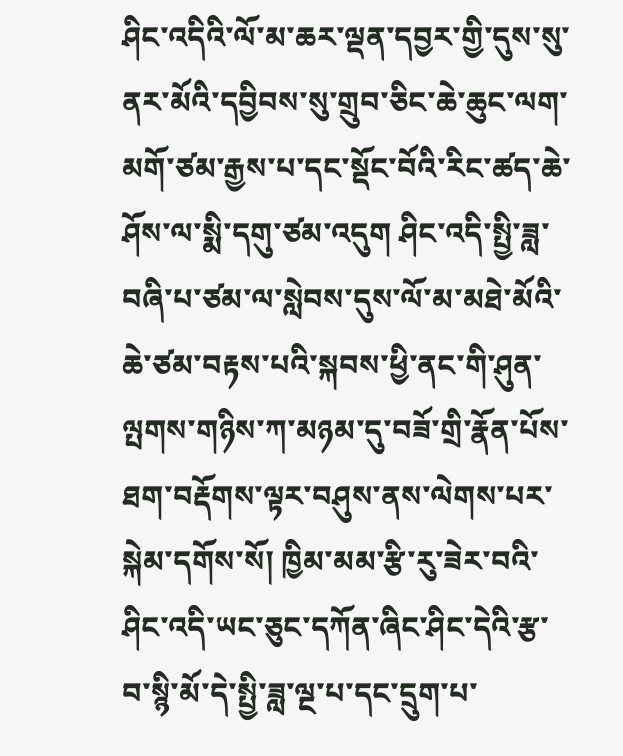ཤིང་འདིའི་ལོ་མ་ཆར་ལྡན་དབྱར་གྱི་དུས་སུ་ནར་མོའི་དབྱིབས་སུ་གྲུབ་ཅིང་ཆེ་ཆུང་ལག་མགོ་ཙམ་རྒྱས་པ་དང་སྡོང་བོའི་རིང་ཚད་ཆེ་ཤོས་ལ་སྨི་དགུ་ཙམ་འདུག ཤིང་འདི་སྤྱི་ཟླ་བཞི་པ་ཙམ་ལ་སླེབས་དུས་ལོ་མ་མཐེ་མོའི་ཆེ་ཙམ་བརྟས་པའི་སྐབས་ཕྱི་ནང་གི་ཤུན་ལྤགས་གཉིས་ཀ་མཉམ་དུ་བཟོ་གྲི་རྣོན་པོས་ཐག་བརྡོགས་ལྟར་བཤུས་ནས་ལེགས་པར་སྐེམ་དགོས་སོ། ཁྱིམ་མམ་རྩི་རུ་ཟེར་བའི་ཤིང་འདི་ཡང་ཅུང་དཀོན་ཞིང་ཤིང་དེའི་རྩ་བ་སྙི་མོ་དེ་སྤྱི་ཟླ་ལྔ་པ་དང་དྲུག་པ་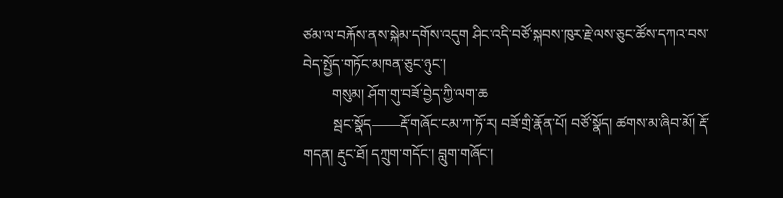ཙམ་ལ་བརྐོས་ནས་སྐེམ་དགོས་འདུག ཤིང་འདི་བཙོ་སྐབས་ཁུར་རྗེ་ལས་ཅུང་ཚོས་དཀའ་བས་བེད་སྤྱོད་གཏོང་མཁན་ཅུང་ཉུང་།
        གསུམ། ཤོག་གུ་བཟོ་བྱེད་ཀྱི་ལག་ཆ
        སྦང་སྣོད——རྡོ་གཞོང་ངམ་ཀ་ཏོ་ར། བཟོ་གྲི་རྣོན་པོ། བཙོ་སྣོད། ཚགས་མ་ཞིབ་མོ། རྡོ་གདན། རྡུང་ཐོ། དཀྲུག་གདོང་། བླུག་གཞོང་།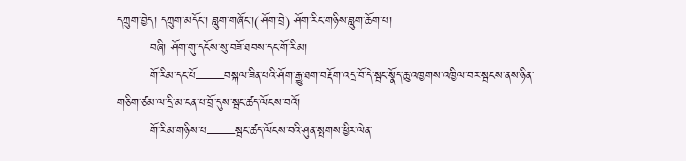དཀྲུག་བྱེད། དཀྲུག་མདོང་། བླུག་གཞོང་།(ཤོག་བྲེ) ཤོག་རིང་གཉིས་བླུག་ཆོག་པ།
        བཞི། ཤོག་གུ་དངོས་སུ་བཟོ་ཐབས་དང་གོ་རིམ།
        གོ་རིམ་དང་པོ——བསྐལ་ཟིན་པའི་ཤོག་རྒྱུ་ཐག་བརྡོག་འདྲ་བོ་དེ་སྦང་སྣོད་ཆུ་འཁྱགས་འཁྱིལ་བར་སྦངས་ནས་ཉིན་གཅིག་ཙམ་ལ་དྲི་མ་ངན་པ་བྲོ་དུས་སྦང་ཚད་ལོངས་བའོ།
        གོ་རིམ་གཉིས་པ——སྦང་ཚད་ལོངས་བའི་ཤུན་སྤགས་ཕྱིར་ལེན་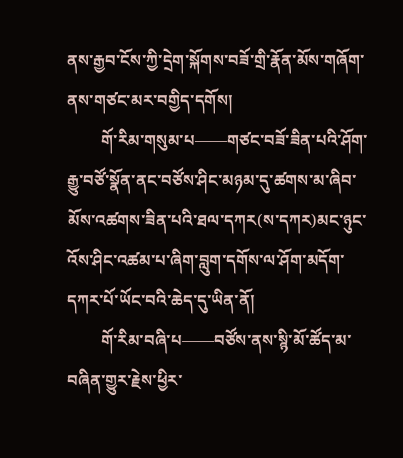ནས་རྒྱབ་ངོས་ཀྱི་དྲེག་སྐོགས་བཟོ་གྲི་རྣོན་མོས་གཞོག་ནས་གཙང་མར་བགྱིད་དགོས།
        གོ་རིམ་གསུམ་པ——གཙང་བཟོ་ཟིན་པའི་ཤོག་རྒྱུ་བཙོ་སྣོན་ནང་བཙོས་ཤིང་མཉམ་དུ་ཚགས་མ་ཞིབ་མོས་འཚགས་ཟིན་པའི་ཐལ་དཀར(ས་དཀར)མང་ཉུང་འོས་ཤིང་འཚམ་པ་ཞིག་བླུག་དགོས་ལ་ཤོག་མདོག་དཀར་པོ་ཡོང་བའི་ཆེད་དུ་ཡིན་ནོ།
        གོ་རིམ་བཞི་པ——བཙོས་ནས་སྙི་མོ་ཚོད་མ་བཞིན་གྱུར་རྗེས་ཕྱིར་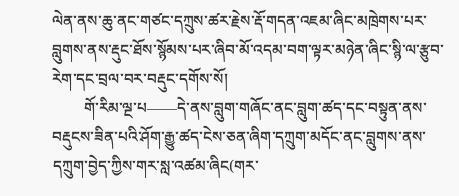ལེན་ནས་ཆུ་ནང་གཙང་དཀྲུས་ཚར་རྗེས་རྡོ་གདན་འཇམ་ཞིང་མཁྲེགས་པར་བླུགས་ནས་རྡུང་ཐོས་སྙོམས་པར་ཞིབ་མོ་འདམ་བག་ལྟར་མཉེན་ཞིང་སྙི་ལ་རྩུབ་རེག་དང་བྲལ་བར་བརྡུང་དགོས་སོ།
        གོ་རིམ་ལྔ་པ——དེ་ནས་བླུག་གཞོང་ནང་བླུག་ཚད་དང་བསྟུན་ནས་བརྡུངས་ཟིན་པའི་ཤོག་རྒྱུ་ཚད་ངེས་ཅན་ཞིག་དཀྲུག་མདོང་ནང་བླུགས་ནས་དཀྲུག་བྱེད་ཀྱིས་གར་སླ་འཚམ་ཞིང(གར་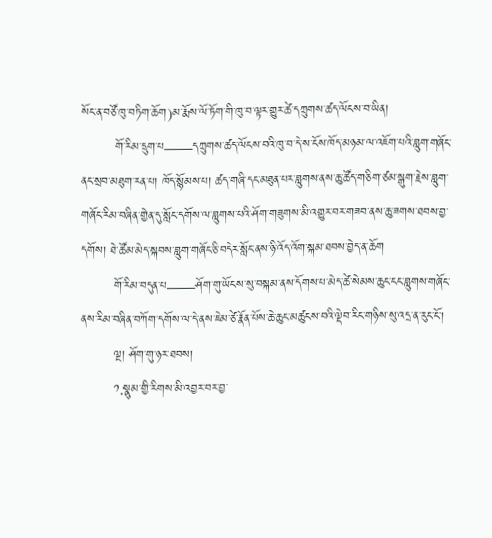སོང་ན་བཙོ་ཁུ་བཏིག་ཆོག)མ་རྨོས་ལོ་ཏོག་གི་ཁུ་བ་ལྟར་གྱུར་ཚེ་དཀྲུགས་ཚད་ལོངས་བ་ཡིན།
        གོ་རིམ་དྲུག་པ——དཀྲུགས་ཚད་ལོངས་བའི་ཁུ་བ་དེ་ས་ངོས་ཁོད་མཉམ་ལ་འཇོག་པའི་བླུག་གཞོང་ནང་སྲབ་མཐུག་རན་པ། ཁོད་སྙོམས་པ། ཚད་གཞི་དང་མཐུན་པར་བླུགས་ནས་ཆུ་ཚོད་གཅིག་ཙམ་སྒུག་རྗེས་བླུག་གཞོང་རིམ་བཞིན་གྱེན་དུ་སློང་དགོས་ལ་བླུགས་པའི་ཤོག་གཟུགས་མི་འགྱུར་བར་གཟབ་ནས་ཆུ་ཟགས་ཐབས་བྱ་དགོས། ཐེ་ཚོམ་མེད་སྐབས་བླུག་གཞོང་ཅི་བདེར་སློང་ནས་ཉི་འོད་འོག་སྐམ་ཐབས་བྱེད་ན་ཆོག
        གོ་རིམ་བདུན་པ——ཤོག་གུ་ཡོངས་སུ་བསྐམ་ནས་དོགས་པ་མེད་ཚེ་སེམས་ཆུང་ངང་བླུགས་གཞོང་ནས་རིམ་བཞིན་བཀོག་དགོས་ལ་དེ་ནས་ཇེམ་ཙེ་རྣོན་པོས་ཆེ་ཆུང་མཚུངས་བའི་ལྡེབ་རིང་གཉིས་སུ་འདྲ་ན་རུང་ངོ་།
        ལྔ། ཤོག་གུ་ཉར་ཐབས།
        ༡.སྣུམ་གྱི་རིགས་མི་འབྱར་བར་བྱ་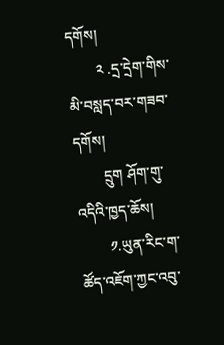དགོས།
        ༢ .དྲ་དྲེག་གིས་མི་བསླད་བར་གཟབ་དགོས།
        དྲུག ཤོག་གུ་འདིའི་ཁྱད་ཆོས།
        ༡.ཡུན་རིང་ག་ཚོད་འཇོག་ཀྱང་འབུ་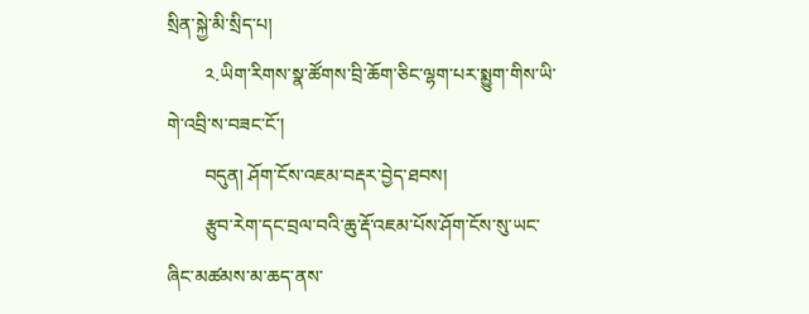སྲིན་སྐྱེ་མི་སྲིད་པ།
        ༢.ཡིག་རིགས་སྣ་ཚོགས་བྲི་ཆོག་ཅིང་ལྷག་པར་སྨྱུག་གིས་ཡི་གེ་འབྲི་ས་བཟང་ངོ་།
        བདུན། ཤོག་ངོས་འཇམ་བརྡར་བྱེད་ཐབས།
        རྩུབ་རེག་དང་བྲལ་བའི་ཆུ་རྡོ་འཇམ་པོས་ཤོག་ངོས་སུ་ཡང་ཞིང་མཚམས་མ་ཆད་ནས་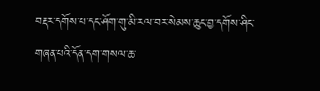བརྡར་དགོས་པ་དང་ཤོག་གུ་མི་རལ་བར་སེམས་ཆུང་བྱ་དགོས་ཤིང་གཞན་པའི་དོན་དག་གསལ་ཆ་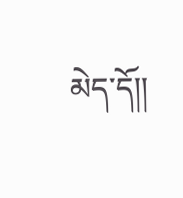མེད་དོ།།